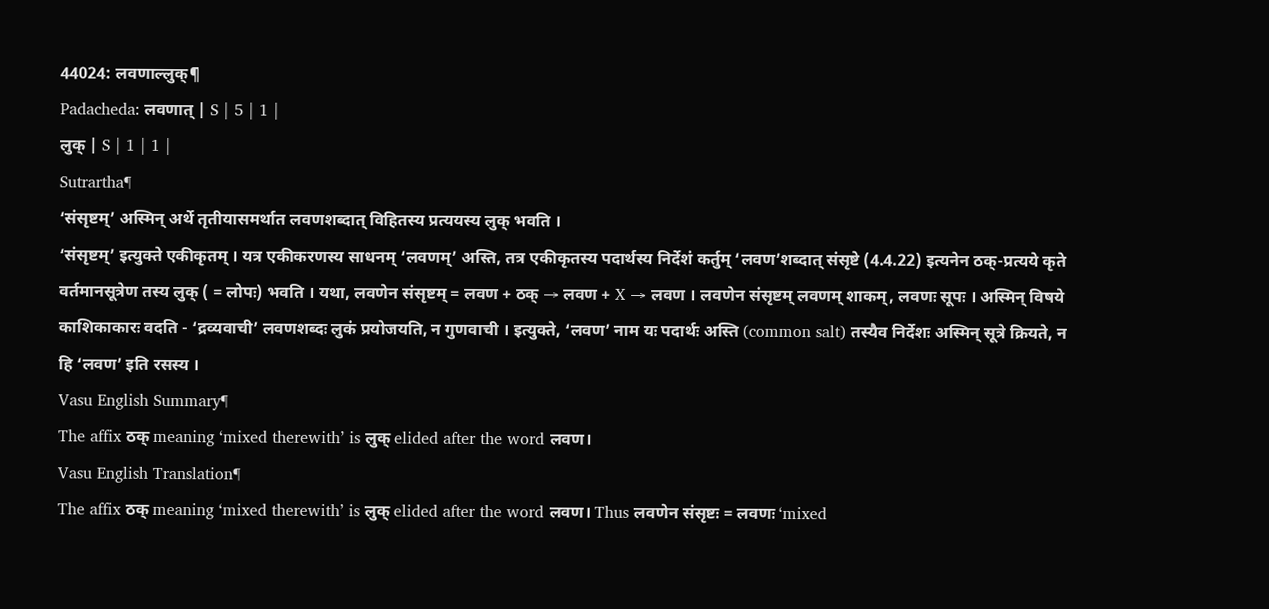44024: लवणाल्लुक्¶
Padacheda: लवणात् | S | 5 | 1 |
लुक् | S | 1 | 1 |
Sutrartha¶
‘संसृष्टम्’ अस्मिन् अर्थे तृतीयासमर्थात लवणशब्दात् विहितस्य प्रत्ययस्य लुक् भवति ।
‘संसृष्टम्’ इत्युक्ते एकीकृतम् । यत्र एकीकरणस्य साधनम् ‘लवणम्’ अस्ति, तत्र एकीकृतस्य पदार्थस्य निर्देशं कर्तुम् ‘लवण’शब्दात् संसृष्टे (4.4.22) इत्यनेन ठक्-प्रत्यये कृते वर्तमानसूत्रेण तस्य लुक् ( = लोपः) भवति । यथा, लवणेन संसृष्टम् = लवण + ठक् → लवण + X → लवण । लवणेन संसृष्टम् लवणम् शाकम्, लवणः सूपः । अस्मिन् विषये काशिकाकारः वदति - ‘द्रव्यवाची’ लवणशब्दः लुकं प्रयोजयति, न गुणवाची । इत्युक्ते, ‘लवण’ नाम यः पदार्थः अस्ति (common salt) तस्यैव निर्देशः अस्मिन् सूत्रे क्रियते, न हि ‘लवण’ इति रसस्य ।
Vasu English Summary¶
The affix ठक् meaning ‘mixed therewith’ is लुक् elided after the word लवण।
Vasu English Translation¶
The affix ठक् meaning ‘mixed therewith’ is लुक् elided after the word लवण। Thus लवणेन संसृष्टः = लवणः ‘mixed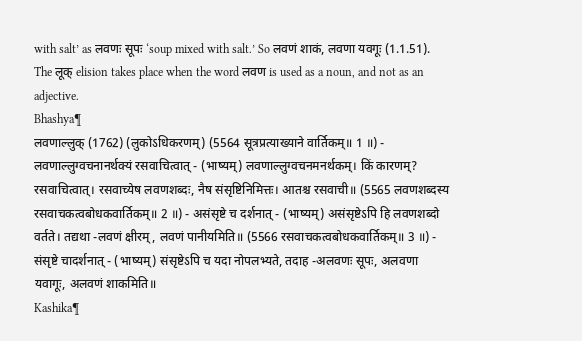with salt’ as लवणः सूपः ‘soup mixed with salt.’ So लवणं शाकं, लवणा यवगूः (1.1.51). The लूक् elision takes place when the word लवण is used as a noun, and not as an adjective.
Bhashya¶
लवणाल्लुक् (1762) (लुकोऽधिकरणम्) (5564 सूत्रप्रत्याख्याने वार्तिकम्॥ 1 ॥) - लवणाल्लुग्वचनानर्थक्यं रसवाचित्वात् - (भाष्यम्) लवणाल्लुग्वचनमनर्थकम्। किं कारणम्? रसवाचित्वात्। रसवाच्येष लवणशब्दः, नैष संसृष्टिनिमित्तः। आतश्च रसवाची॥ (5565 लवणशब्दस्य रसवाचकत्वबोधकवार्तिकम्॥ 2 ॥) - असंसृष्टे च दर्शनात् - (भाष्यम्) असंसृष्टेऽपि हि लवणशब्दो वर्तते। तद्यथा -लवणं क्षीरम्, लवणं पानीयमिति॥ (5566 रसवाचकत्वबोधकवार्तिकम्॥ 3 ॥) - संसृष्टे चादर्शनात् - (भाष्यम्) संसृष्टेऽपि च यदा नोपलभ्यते, तदाह -अलवणः सूपः, अलवणा यवागूः, अलवणं शाकमिति॥
Kashika¶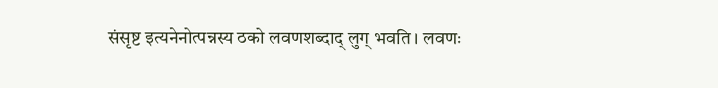संसृष्ट इत्यनेनोत्पन्नस्य ठको लवणशब्दाद् लुग् भवति। लवणः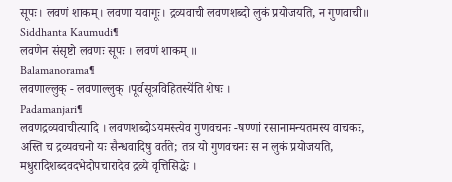सूपः। लवणं शाकम्। लवणा यवागूः। द्रव्यवाची लवणशब्दो लुकं प्रयोजयति, न गुणवाची॥
Siddhanta Kaumudi¶
लवणेन संसृष्टो लवणः सूपः । लवणं शाकम् ॥
Balamanorama¶
लवणाल्लुक् - लवणाल्लुक् ।पूर्वसूत्रविहितस्ये॑ति शेषः ।
Padamanjari¶
लवणद्रव्यवाचीत्यादि । लवणशब्दोऽयमस्त्येव गुणवचनः -षण्णां रसानामन्यतमस्य वाचकः, अस्ति च द्रव्यवचनो यः सैन्धवादिषु वर्तते; तत्र यो गुणवचनः स न लुकं प्रयोजयति, मधुरादिशब्दवदभेदोपचारादेव द्रव्ये वृत्तिसिद्धेः ।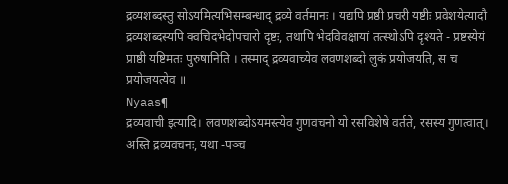द्रव्यशब्दस्तु सोऽयमित्यभिसम्बन्धाद् द्रव्ये वर्तमानः । यद्यपि प्रष्ठी प्रचरी यष्टीः प्रवेशयेत्यादौ द्रव्यशब्दस्यपि क्वचिदभेदोपचारो दृष्टः, तथापि भेदविवक्षायां तत्स्थोऽपि दृश्यते - प्रष्टस्येयं प्राष्ठी यष्टिमतः पुरुषानिति । तस्माद् द्रव्यवाच्येव लवणशब्दो लुकं प्रयोजयति, स च प्रयोजयत्येव ॥
Nyaas¶
द्रव्यवाची इत्यादि। लवणशब्दोऽयमस्त्येव गुणवचनो यो रसविशेषे वर्तते, रसस्य गुणत्वात्। अस्ति द्रव्यवचनः, यथा -पञ्च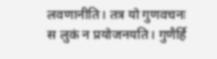लवणानीति। तत्र यो गुणवचनः स लुकं न प्रयोजनयति। गुणैर्हि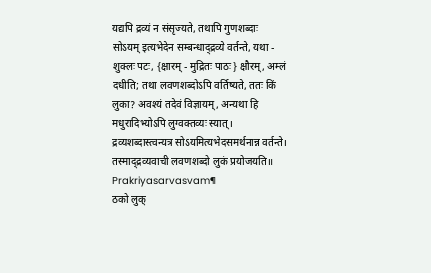यद्यपि द्रव्यं न संसृज्यते, तथापि गुणशब्दाः सोऽयम् इत्यभेदेन सम्बन्धाद्द्रव्ये वर्तन्ते, यथा - शुक्लः पटः, {क्षारम् - मुद्रितः पाठः} क्षौरम्, अम्लं दधीति; तथा लवणशब्दोऽपि वर्तिष्यते, ततः किं लुका? अवश्यं तदेवं विज्ञायम्, अन्यथा हि मधुरादिभ्योऽपि लुग्वक्तव्यः स्यात्। द्रव्यशब्दास्त्वन्यत्र सोऽयमित्यभेदसमर्थनान्न वर्तन्ते। तस्माद्द्रव्यवाची लवणशब्दो लुकं प्रयोजयति॥
Prakriyasarvasvam¶
ठको लुक्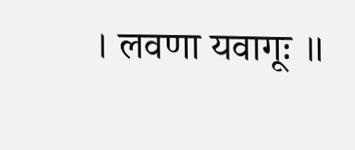। लवणा यवागूः ॥